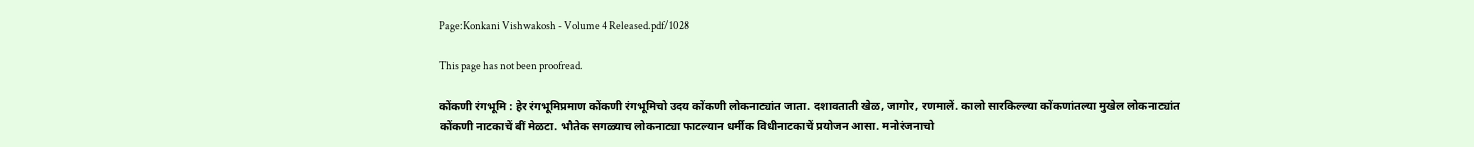Page:Konkani Vishwakosh - Volume 4 Released.pdf/1028

This page has not been proofread.

कोंकणी रंगभूमि : हेर रंगभूमिप्रमाण कोंकणी रंगभूमिचो उदय कोंकणी लोकनाट्यांत जाता. दशावताती खेळ, जागोर, रणमालें. कालो सारकिल्ल्या कोंकणांतल्या मुखेल लोकनाट्यांत कोंकणी नाटकाचें बीं मेळटा. भौतेक सगळ्याच लोकनाट्या फाटल्यान धर्मीक विधीनाटकाचें प्रयोजन आसा. मनोरंजनाचो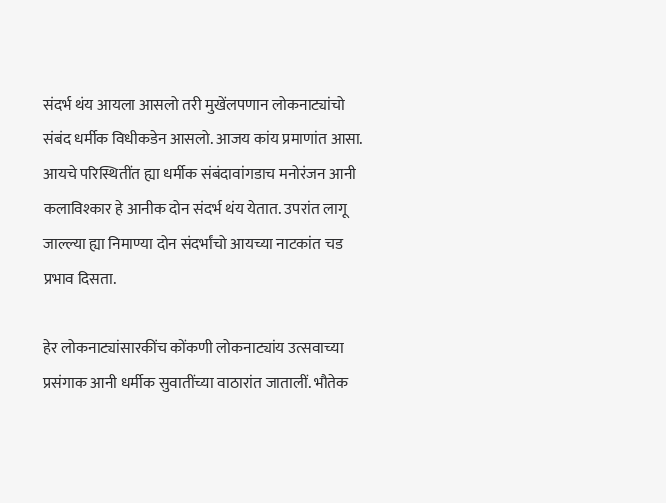संदर्भ थंय आयला आसलो तरी मुखेंलपणान लोकनाट्यांचो संबंद धर्मीक विधीकडेन आसलो. आजय कांय प्रमाणांत आसा. आयचे परिस्थितींत ह्या धर्मीक संबंदावांगडाच मनोरंजन आनी कलाविश्कार हे आनीक दोन संदर्भ थंय येतात. उपरांत लागू जाल्ल्या ह्या निमाण्या दोन संदर्भांचो आयच्या नाटकांत चड प्रभाव दिसता.

हेर लोकनाट्यांसारकींच कोंकणी लोकनाट्यांय उत्सवाच्या प्रसंगाक आनी धर्मीक सुवातींच्या वाठारांत जातालीं. भौतेक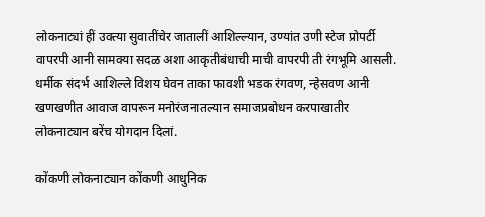लोकनाट्यां हीं उक्त्या सुवातींचेर जातालीं आशिल्ल्यान, उण्यांत उणी स्टेज प्रोपर्टी वापरपी आनी सामक्या सदळ अशा आकृतीबंधाची माची वापरपी ती रंगभूमि आसली. धर्मीक संदर्भ आशिल्ले विशय घेवन ताका फावशी भडक रंगवण, न्हेसवण आनी खणखणीत आवाज वापरून मनोरंजनातल्यान समाजप्रबोधन करपाखातीर लोकनाट्यान बरेंच योगदान दिलां.

कोंकणी लोकनाट्यान कोंकणी आधुनिक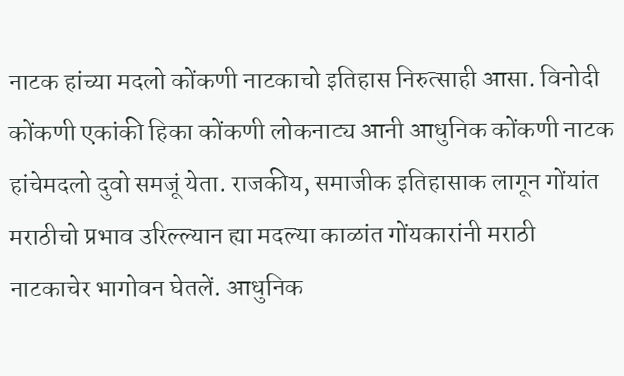नाटक हांच्या मदलो कोंकणी नाटकाचो इतिहास निरुत्साही आसा. विनोदी कोंकणी एकांकी हिका कोंकणी लोकनाट्य आनी आधुनिक कोंकणी नाटक हांचेमदलो दुवो समजूं येता. राजकीय, समाजीक इतिहासाक लागून गोंयांत मराठीचो प्रभाव उरिल्ल्यान ह्या मदल्या काळांत गोंयकारांनी मराठी नाटकाचेर भागोवन घेतलें. आधुनिक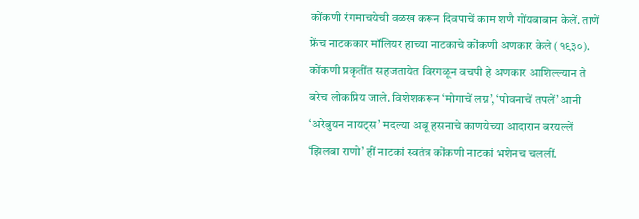कोंकणी रंगमाचयेची वळख करून दिवपाचें काम शणै गोंयबाबान केलें. ताणें फ्रेंच नाटककार मॉलियर हाच्या नाटकाचे कोंकणी अणकार केले (१९३०). कोंकणी प्रकृतींत सहजतायेत विरगळून वचपी हे अणकार आशिल्ल्यान ते बरेच लोकप्रिय जाले. विशेशकरून ‘मोगाचें लग्न’, ‘पोवनाचें तपलें’ आनी ‘अरेबुयन नायट्स’ मदल्या अबू हसनाचे काणयेच्या आदारान बरयल्लें ‘झिलबा राणो’ हीं नाटकां स्वतंत्र कोंकणी नाटकां भशेनच चललीं.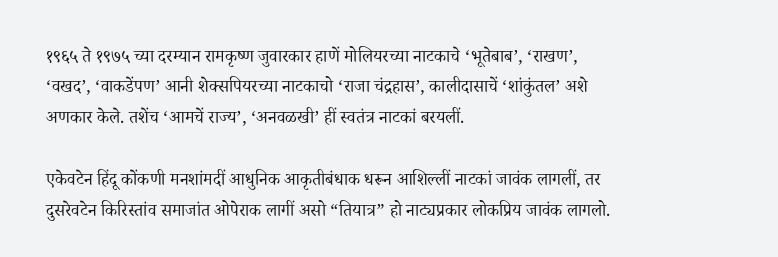१९६५ ते १९७५ च्या दरम्यान रामकृष्ण जुवारकार हाणें मोलियरच्या नाटकाचे ‘भूतेबाब’, ‘राखण’, ‘वखद’, ‘वाकडेंपण’ आनी शेक्सपियरच्या नाटकाचो ‘राजा चंद्रहास’, कालीदासाचें ‘शांकुंतल’ अशे अणकार केले. तशेंच ‘आमचें राज्य’, ‘अनवळखी’ हीं स्वतंत्र नाटकां बरयलीं.

एकेवटेन हिंदू कोंकणी मनशांमदीं आधुनिक आकृतीबंधाक धरून आशिल्लीं नाटकां जावंक लागलीं, तर दुसरेवटेन किरिस्तांव समाजांत ओपेराक लागीं असो “तियात्र” हो नाट्यप्रकार लोकप्रिय जावंक लागलो.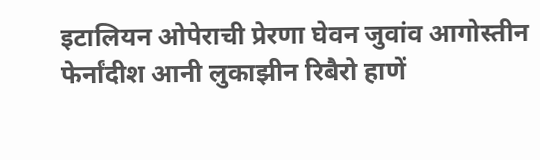इटालियन ओपेराची प्रेरणा घेवन जुवांव आगोस्तीन फेर्नांदीश आनी लुकाझीन रिबैरो हाणें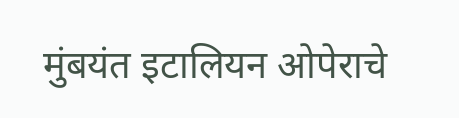मुंबयंत इटालियन ओपेराचे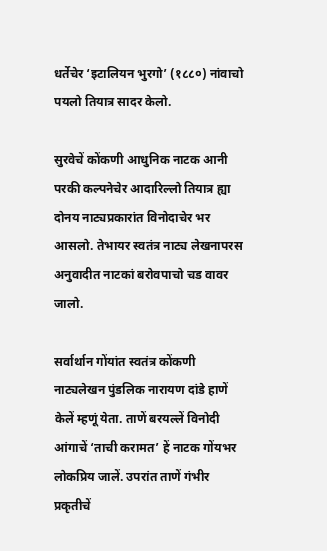धर्तेचेर ‘इटालियन भुरगो’ (१८८०) नांवाचो पयलो तियात्र सादर केलो.

सुरवेचें कोंकणी आधुनिक नाटक आनी परकी कल्पनेचेर आदारिल्लो तियात्र ह्या दोनय नाट्यप्रकारांत विनोदाचेर भर आसलो. तेभायर स्वतंत्र नाट्य लेखनापरस अनुवादीत नाटकां बरोवपाचो चड वावर जालो.

सर्वार्थान गोंयांत स्वतंत्र कोंकणी नाट्यलेखन पुंडलिक नारायण दांडे हाणें केलें म्हणूं येता. ताणें बरयल्लें विनोदी आंगाचें ‘ताची करामत’ हें नाटक गोंयभर लोकप्रिय जालें. उपरांत ताणें गंभीर प्रकृतीचें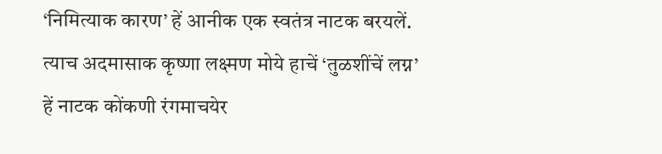‘निमित्याक कारण’ हें आनीक एक स्वतंत्र नाटक बरयलें. त्याच अदमासाक कृष्णा लक्ष्मण मोये हाचें ‘तुळशींचें लग्न’ हें नाटक कोंकणी रंगमाचयेर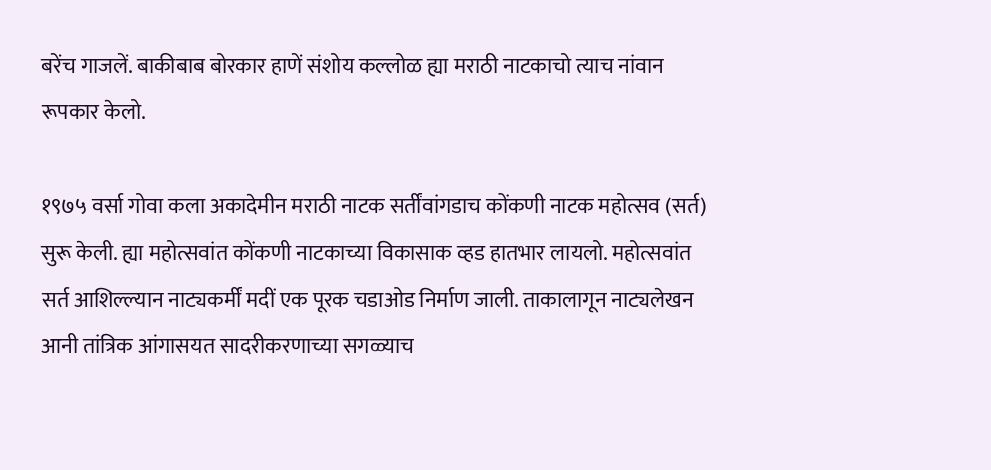बरेंच गाजलें. बाकीबाब बोरकार हाणें संशोय कल्लोळ ह्या मराठी नाटकाचो त्याच नांवान रूपकार केलो.

१९७५ वर्सा गोवा कला अकादेमीन मराठी नाटक सर्तींवांगडाच कोंकणी नाटक महोत्सव (सर्त) सुरू केली. ह्या महोत्सवांत कोंकणी नाटकाच्या विकासाक व्हड हातभार लायलो. महोत्सवांत सर्त आशिल्ल्यान नाट्यकर्मीं मदीं एक पूरक चडाओड निर्माण जाली. ताकालागून नाट्यलेखन आनी तांत्रिक आंगासयत सादरीकरणाच्या सगळ्याच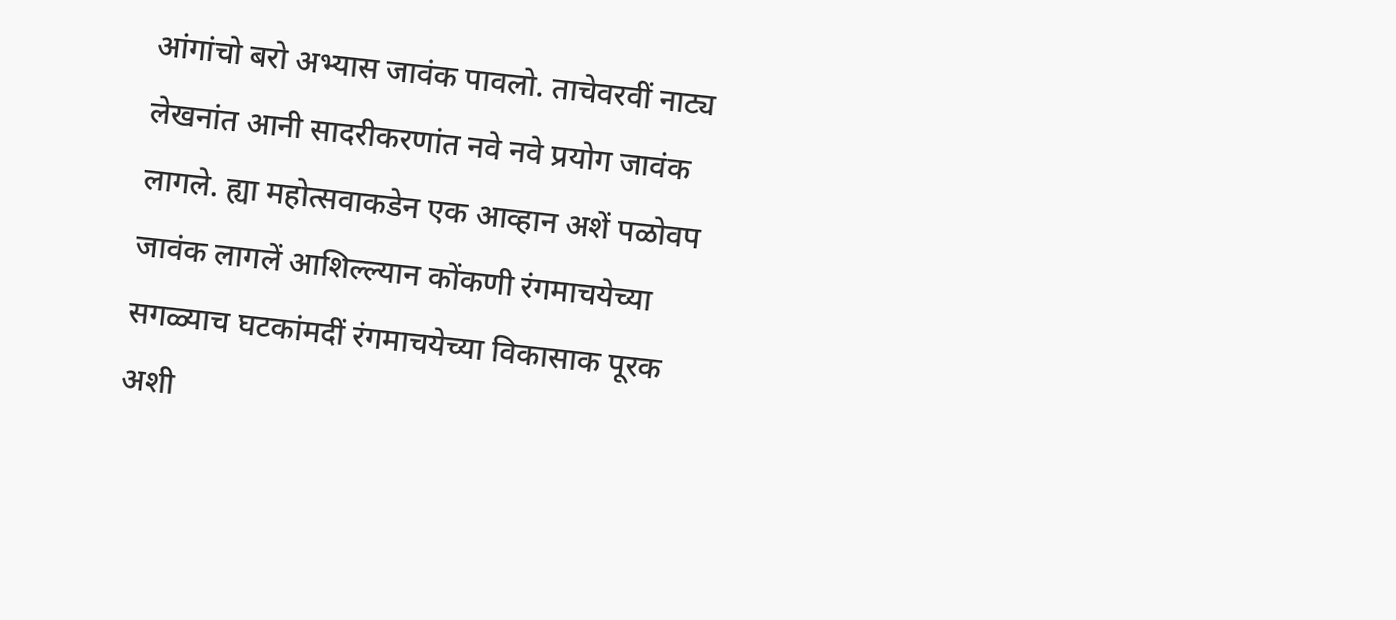आंगांचो बरो अभ्यास जावंक पावलो. ताचेवरवीं नाट्य लेखनांत आनी सादरीकरणांत नवे नवे प्रयोग जावंक लागले. ह्या महोत्सवाकडेन एक आव्हान अशें पळोवप जावंक लागलें आशिल्ल्यान कोंकणी रंगमाचयेच्या सगळ्याच घटकांमदीं रंगमाचयेच्या विकासाक पूरक अशी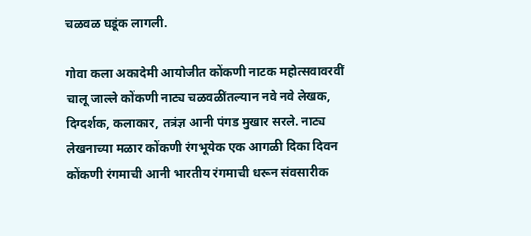चळवळ घडूंक लागली.

गोवा कला अकादेमी आयोजीत कोंकणी नाटक महोत्सवावरवीं चालू जाल्ले कोंकणी नाट्य चळवळींतल्यान नवे नवे लेखक, दिग्दर्शक, कलाकार, तत्रंज्ञ आनी पंगड मुखार सरले. नाट्य लेखनाच्या मळार कोंकणी रंगभूयेक एक आगळी दिका दिवन कोंकणी रंगमाची आनी भारतीय रंगमाची धरून संवसारीक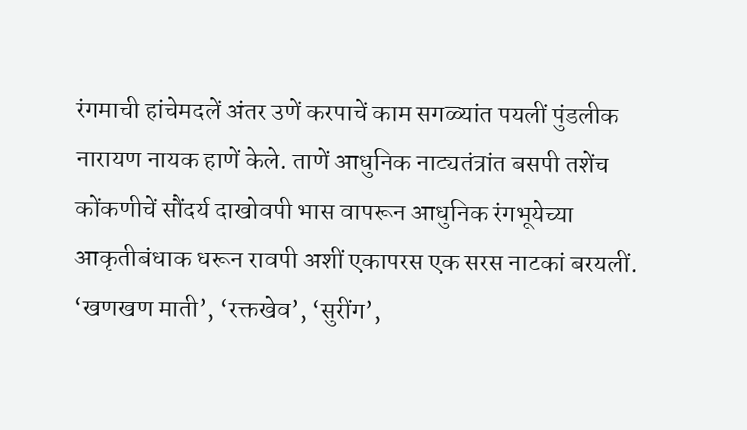रंगमाची हांचेमदलें अंतर उणें करपाचें काम सगळ्यांत पयलीं पुंडलीक नारायण नायक हाणें केले. ताणें आधुनिक नाट्यतंत्रांत बसपी तशेंच कोंकणीचें सौंदर्य दाखोवपी भास वापरून आधुनिक रंगभूयेच्या आकृतीबंधाक धरून रावपी अशीं एकापरस एक सरस नाटकां बरयलीं. ‘खणखण माती’, ‘रक्तखेव’, ‘सुरींग’,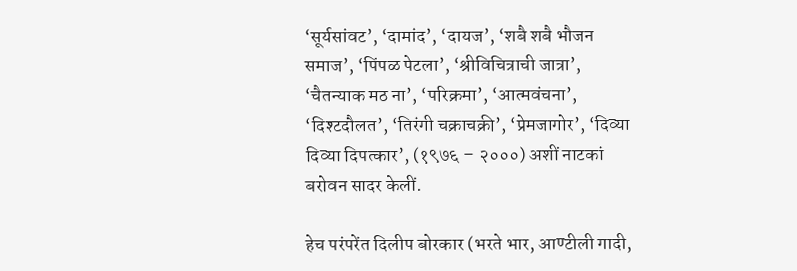‘सूर्यसांवट’, ‘दामांद’, ‘दायज’, ‘शबै शबै भौजन समाज’, ‘पिंपळ पेटला’, ‘श्रीविचित्राची जात्रा’, ‘चैतन्याक मठ ना’, ‘परिक्रमा’, ‘आत्मवंचना’, ‘दिश्टदौलत’, ‘तिरंगी चक्राचक्री’, ‘प्रेमजागोर’, ‘दिव्या दिव्या दिपत्कार’, (१९७६ – २०००) अशीं नाटकां बरोवन सादर केलीं.

हेच परंपरेंत दिलीप बोरकार (भरते भार, आण्टीली गादी,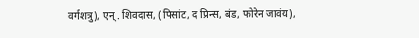वर्गशत्रु), एन्‌. शिवदास, (पिसांट, द प्रिन्स, बंड, फोरेन जावंय),